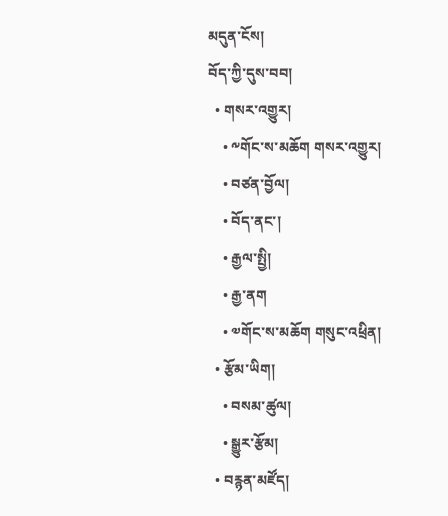མདུན་ངོས།
བོད་ཀྱི་དུས་བབ།
  • གསར་འགྱུར།
    • ༸གོང་ས་མཆོག གསར་འགྱུར།
    • བཙན་བྱོལ།
    • བོད་ནང་།
    • རྒྱལ་སྤྱི།
    • རྒྱ་ནག
    • ༧གོང་ས་མཆོག གསུང་འཕྲིན།
  • རྩོམ་ཡིག།
    • བསམ་ཚུལ།
    • སྒྱུར་རྩོམ།
  • བརྙན་མཛོད།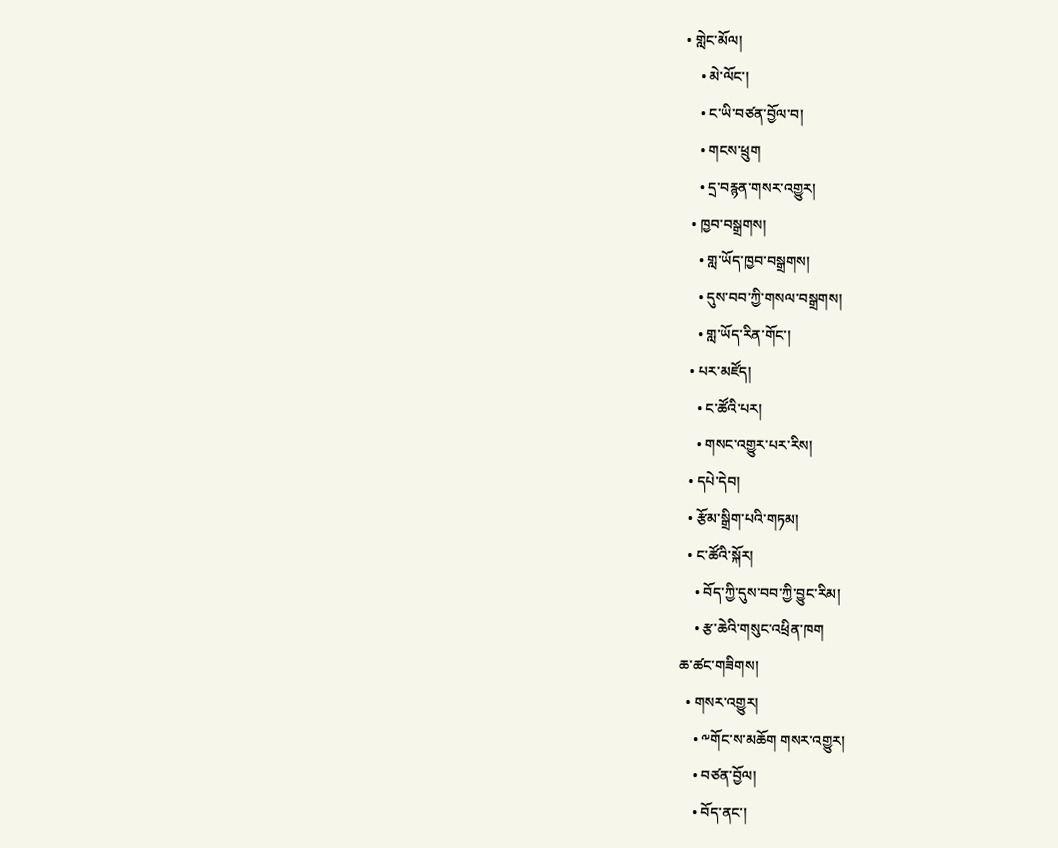• གླེང་མོལ།
    • མེ་ལོང་།
    • ང་ཡི་བཙན་བྱོལ་བ།
    • གངས་ཕྲུག
    • དྲ་བརྙན་གསར་འགྱུར།
  • ཁྱབ་བསྒྲགས།
    • གླ་ཡོད་ཁྱབ་བསྒྲགས།
    • དུས་བབ་ཀྱི་གསལ་བསྒྲགས།
    • གླ་ཡོད་རིན་གོང་།
  • པར་མཛོད།
    • ང་ཚོའི་པར།
    • གསང་འགྱུར་པར་རིས།
  • དཔེ་དེབ།
  • རྩོམ་སྒྲིག་པའི་གཏམ།
  • ང་ཚོའི་སྐོར།
    • བོད་ཀྱི་དུས་བབ་ཀྱི་བྱུང་རིམ།
    • རྩ་ཆེའི་གསུང་འཕྲིན་ཁག
ཆ་ཚང་གཟིགས།
  • གསར་འགྱུར།
    • ༸གོང་ས་མཆོག གསར་འགྱུར།
    • བཙན་བྱོལ།
    • བོད་ནང་།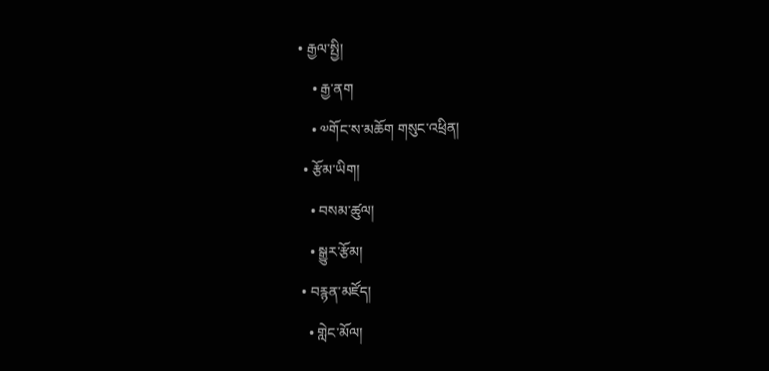• རྒྱལ་སྤྱི།
    • རྒྱ་ནག
    • ༧གོང་ས་མཆོག གསུང་འཕྲིན།
  • རྩོམ་ཡིག།
    • བསམ་ཚུལ།
    • སྒྱུར་རྩོམ།
  • བརྙན་མཛོད།
    • གླེང་མོལ།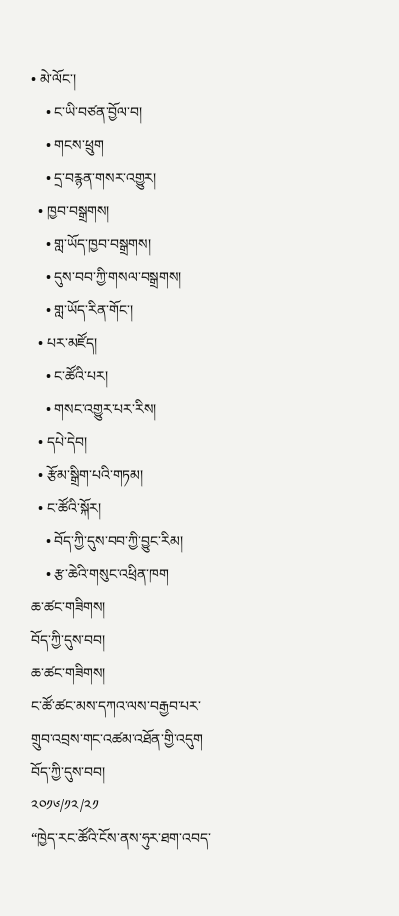• མེ་ལོང་།
    • ང་ཡི་བཙན་བྱོལ་བ།
    • གངས་ཕྲུག
    • དྲ་བརྙན་གསར་འགྱུར།
  • ཁྱབ་བསྒྲགས།
    • གླ་ཡོད་ཁྱབ་བསྒྲགས།
    • དུས་བབ་ཀྱི་གསལ་བསྒྲགས།
    • གླ་ཡོད་རིན་གོང་།
  • པར་མཛོད།
    • ང་ཚོའི་པར།
    • གསང་འགྱུར་པར་རིས།
  • དཔེ་དེབ།
  • རྩོམ་སྒྲིག་པའི་གཏམ།
  • ང་ཚོའི་སྐོར།
    • བོད་ཀྱི་དུས་བབ་ཀྱི་བྱུང་རིམ།
    • རྩ་ཆེའི་གསུང་འཕྲིན་ཁག
ཆ་ཚང་གཟིགས།
བོད་ཀྱི་དུས་བབ།
ཆ་ཚང་གཟིགས།
ང་ཚོ་ཚང་མས་དཀའ་ལས་བརྒྱབ་པར་གྲུབ་འབྲས་གང་འཚམ་འཐོན་གྱི་འདུག
བོད་ཀྱི་དུས་བབ།
༢༠༡༦/༡༢/༢༡
“ཁྱེད་རང་ཚོའི་ངོས་ནས་ཧུར་ཐག་འབད་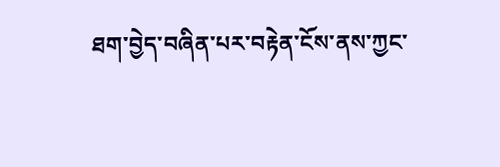ཐག་བྱེད་བཞིན་པར་བརྟེན་ངོས་ནས་ཀྱང་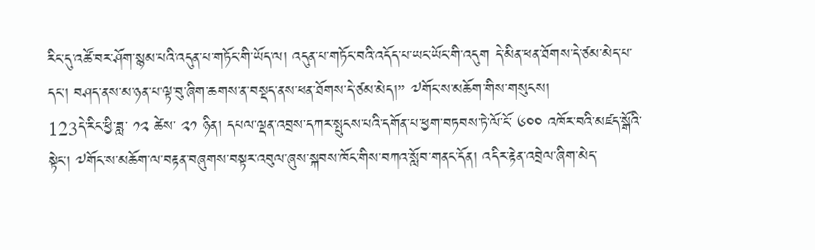རིང་དུ་འཚོ་བར་ཤོག་སྙམ་པའི་འདུན་པ་གཏོང་གི་ཡོད་ལ། འདུན་པ་གཏོང་བའི་འདོད་པ་ཡང་ཡོང་གི་འདུག དེ་མིན་ཕན་ཐོགས་དེ་ཙམ་མེད་པ་དང་། བཤད་ནས་མ་ཉན་པ་ལྟ་བུ་ཞིག་ཆགས་ན་བསྡད་ནས་ཕན་ཐོགས་དེ་ཙམ་མེད།” ༧གོང་ས་མཆོག་གིས་གསུངས།
123དེ་རིང་ཕྱི་ཟླ་ ༡༢ ཚེས་ ༢༡ ཉིན། དཔལ་ལྡན་འབྲས་དཀར་སྤུངས་པའི་དགོན་པ་ཕྱག་བཏབས་ཏེ་ལོ་ངོ་ ༦༠༠ འཁོར་བའི་མཛད་སྒོའི་སྟེང་། ༧གོང་ས་མཆོག་ལ་བརྟན་བཞུགས་བསྟར་འབུལ་ཞུས་སྐབས་ཁོང་གིས་བཀའ་སློབ་གནང་དོན། འདིར་རྟེན་འབྲེལ་ཞིག་མེད་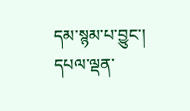དམ་སྙམ་པ་བྱུང་། དཔལ་ལྡན་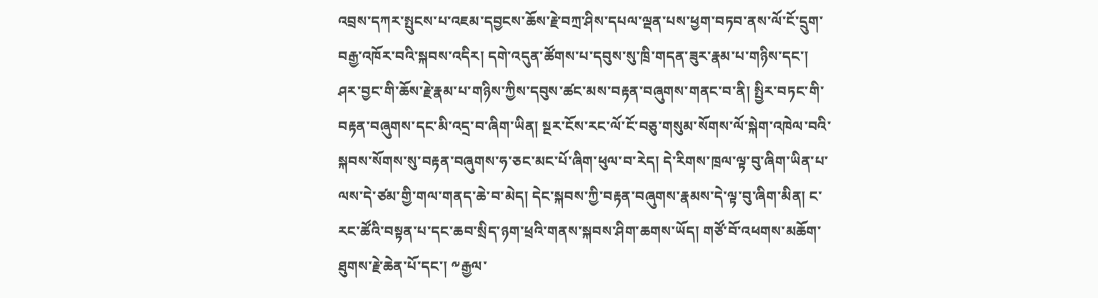འབྲས་དཀར་སྤུངས་པ་འཇམ་དབྱངས་ཆོས་རྗེ་བཀྲ་ཤིས་དཔལ་ལྡན་པས་ཕྱག་བཏབ་ནས་ལོ་ངོ་དྲུག་བརྒྱ་འཁོར་བའི་སྐབས་འདིར། དགེ་འདུན་ཚོགས་པ་དབུས་སུ་ཁྲི་གདན་ཟུར་རྣམ་པ་གཉིས་དང་། ཤར་བྱང་གི་ཆོས་རྗེ་རྣམ་པ་གཉིས་ཀྱིས་དབུས་ཚང་མས་བརྟན་བཞུགས་གནང་བ་ནི། སྤྱིར་བཏང་གི་བརྟན་བཞུགས་དང་མི་འདྲ་བ་ཞིག་ཡིན། སྔར་ངོས་རང་ལོ་ངོ་བཅུ་གསུམ་སོགས་ལོ་སྐེག་འཁེལ་བའི་སྐབས་སོགས་སུ་བརྟན་བཞུགས་ཧ་ཅང་མང་པོ་ཞིག་ཕུལ་བ་རེད། དེ་རིགས་ཁྲལ་ལྟ་བུ་ཞིག་ཡིན་པ་ལས་དེ་ཙམ་གྱི་གལ་གནད་ཆེ་བ་མེད། དེང་སྐབས་ཀྱི་བརྟན་བཞུགས་རྣམས་དེ་ལྟ་བུ་ཞིག་མིན། ང་རང་ཚོའི་བསྟན་པ་དང་ཆབ་སྲིད་ཉག་ཕྲའི་གནས་སྐབས་ཤིག་ཆགས་ཡོད། གཙོ་བོ་འཕགས་མཆོག་ཐུགས་རྗེ་ཆེན་པོ་དང་། ༸རྒྱལ་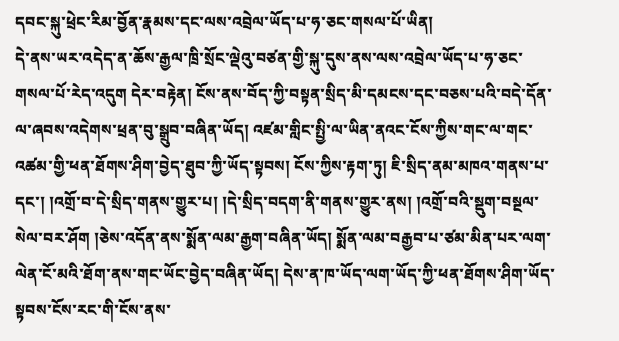དབང་སྐུ་ཕྲེང་རིམ་བྱོན་རྣམས་དང་ལས་འབྲེལ་ཡོད་པ་ཧ་ཅང་གསལ་པོ་ཡིན།
དེ་ནས་ཡར་འདེད་ན་ཆོས་རྒྱལ་ཁྲི་སྲོང་ལྡེའུ་བཙན་གྱི་སྐུ་དུས་ནས་ལས་འབྲེལ་ཡོད་པ་ཧ་ཅང་གསལ་པོ་རེད་འདུག དེར་བརྟེན། ངོས་ནས་བོད་ཀྱི་བསྟན་སྲིད་མི་དམངས་དང་བཅས་པའི་བདེ་དོན་ལ་ཞབས་འདེགས་ཕྲན་བུ་སྒྲུབ་བཞིན་ཡོད། འཛམ་གླིང་སྤྱི་ལ་ཡིན་ནའང་ངོས་ཀྱིས་གང་ལ་གང་འཚམ་གྱི་ཕན་ཐོགས་ཤིག་བྱེད་ཐུབ་ཀྱི་ཡོད་སྟབས། ངོས་ཀྱིས་རྟག་ཏུ། ཇི་སྲིད་ནམ་མཁའ་གནས་པ་དང་། །འགྲོ་བ་དེ་སྲིད་གནས་གྱུར་པ། །དེ་སྲིད་བདག་ནི་གནས་གྱུར་ནས། །འགྲོ་བའི་སྡུག་བསྔལ་སེལ་བར་ཤོག །ཅེས་འདོན་ནས་སྨོན་ལམ་རྒྱག་བཞིན་ཡོད། སྨོན་ལམ་བརྒྱབ་པ་ཙམ་མིན་པར་ལག་ལེན་ངོ་མའི་ཐོག་ནས་གང་ཡོང་བྱེད་བཞིན་ཡོད། དེས་ན་ཁ་ཡོད་ལག་ཡོད་ཀྱི་ཕན་ཐོགས་ཤིག་ཡོད་སྟབས་ངོས་རང་གི་ངོས་ནས་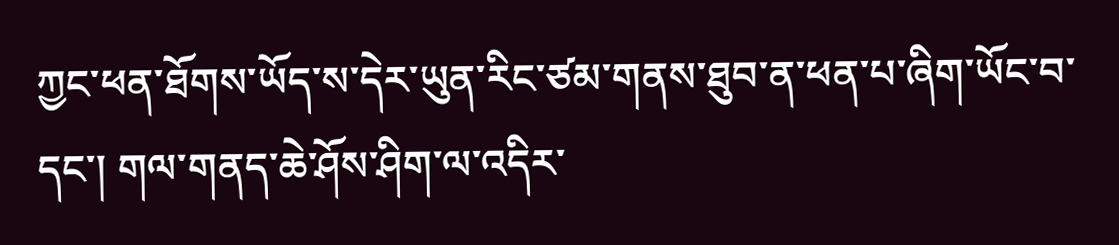ཀྱང་ཕན་ཐོགས་ཡོད་ས་དེར་ཡུན་རིང་ཙམ་གནས་ཐུབ་ན་ཕན་པ་ཞིག་ཡོང་བ་དང་། གལ་གནད་ཆེ་ཤོས་ཤིག་ལ་འདིར་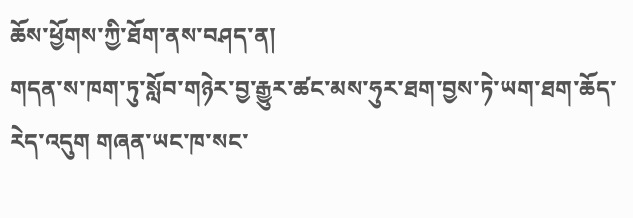ཆོས་ཕྱོགས་ཀྱི་ཐོག་ནས་བཤད་ན།
གདན་ས་ཁག་ཏུ་སློབ་གཉེར་བྱ་རྒྱུར་ཚང་མས་ཧུར་ཐག་བྱས་ཏེ་ཡག་ཐག་ཆོད་རེད་འདུག གཞན་ཡང་ཁ་སང་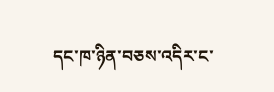དང་ཁ་ཉིན་བཅས་འདིར་ང་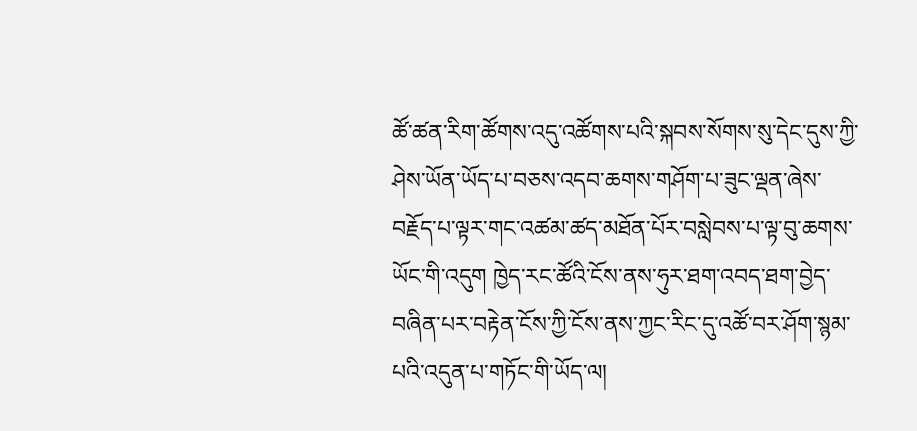ཚོ་ཚན་རིག་ཚོགས་འདུ་འཚོགས་པའི་སྐབས་སོགས་སུ་དེང་དུས་ཀྱི་ཤེས་ཡོན་ཡོད་པ་བཅས་འདབ་ཆགས་གཤོག་པ་ཟུང་ལྡན་ཞེས་བརྗོད་པ་ལྟར་གང་འཚམ་ཚད་མཐོན་པོར་བསླེབས་པ་ལྟ་བུ་ཆགས་ཡོང་གི་འདུག ཁྱེད་རང་ཚོའི་ངོས་ནས་ཧུར་ཐག་འབད་ཐག་བྱེད་བཞིན་པར་བརྟེན་ངོས་ཀྱི་ངོས་ནས་ཀྱང་རིང་དུ་འཚོ་བར་ཤོག་སྙམ་པའི་འདུན་པ་གཏོང་གི་ཡོད་ལ།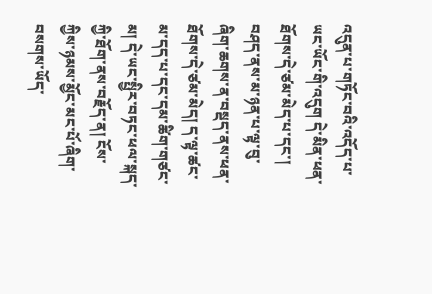འདུན་པ་གཏོང་བའི་འདོད་པ་ཡང་ཡོང་གི་འདུག དེ་མིན་ཕན་ཐོགས་དེ་ཙམ་མེད་པ་དང་། བཤད་ནས་མ་ཉན་པ་ལྟ་བུ་ཞིག་ཆགས་ན་བསྡད་ནས་ཕན་ཐོགས་དེ་ཙམ་མེད། ད་ལྟ་ཚང་མ་དད་པ་དང་དམ་ཚིག་གཙང་མ། དེ་ཡང་སྤྱིར་བཏང་ཕལ་སྐད་ཀྱི་ཐོག་ནས་བརྗོད་ན། ངོས་ཀྱིས་ཉམས་མྱོང་མང་པོ་ཞིག་བསགས་ཡོད་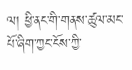ལ། ཕྱི་ནང་གི་གནས་ཚུལ་མང་པོ་ཞིག་ཀྱང་ངོས་ཀྱི་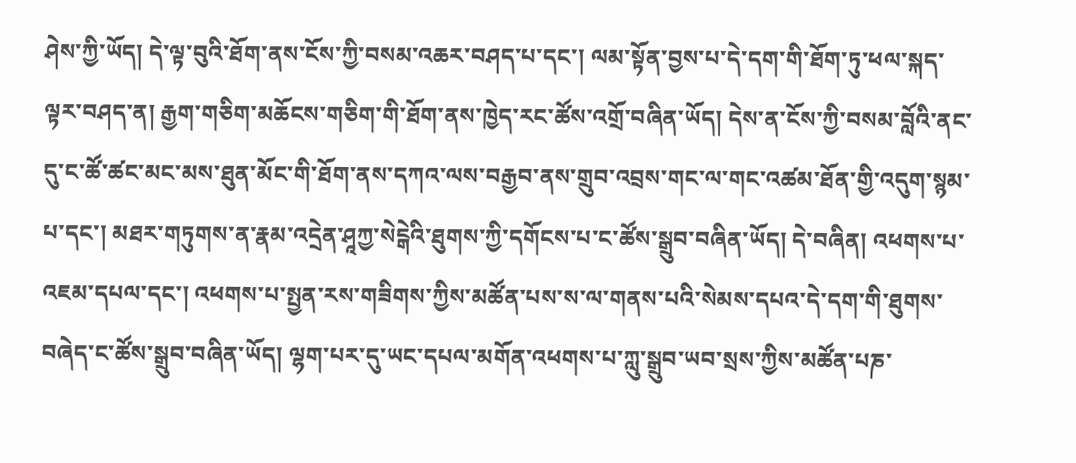ཤེས་ཀྱི་ཡོད། དེ་ལྟ་བུའི་ཐོག་ནས་ངོས་ཀྱི་བསམ་འཆར་བཤད་པ་དང་། ལམ་སྟོན་བྱས་པ་དེ་དག་གི་ཐོག་ཏུ་ཕལ་སྐད་ལྟར་བཤད་ན། རྒྱག་གཅིག་མཆོངས་གཅིག་གི་ཐོག་ནས་ཁྱེད་རང་ཚོས་འགྲོ་བཞིན་ཡོད། དེས་ན་ངོས་ཀྱི་བསམ་བློའི་ནང་དུ་ང་ཚོ་ཚང་མང་མས་ཐུན་མོང་གི་ཐོག་ནས་དཀའ་ལས་བརྒྱབ་ནས་གྲུབ་འབྲས་གང་ལ་གང་འཚམ་ཐོན་གྱི་འདུག་སྙམ་པ་དང་། མཐར་གཏུགས་ན་རྣམ་འདྲེན་ཤཱཀྱ་སེངྒེའི་ཐུགས་ཀྱི་དགོངས་པ་ང་ཚོས་སྒྲུབ་བཞིན་ཡོད། དེ་བཞིན། འཕགས་པ་འཇམ་དཔལ་དང་། འཕགས་པ་སྤྱན་རས་གཟིགས་ཀྱིས་མཚོན་པས་ས་ལ་གནས་པའི་སེམས་དཔའ་དེ་དག་གི་ཐུགས་བཞེད་ང་ཚོས་སྒྲུབ་བཞིན་ཡོད། ལྷག་པར་དུ་ཡང་དཔལ་མགོན་འཕགས་པ་ཀླུ་སྒྲུབ་ཡབ་སྲས་ཀྱིས་མཚོན་པཎ་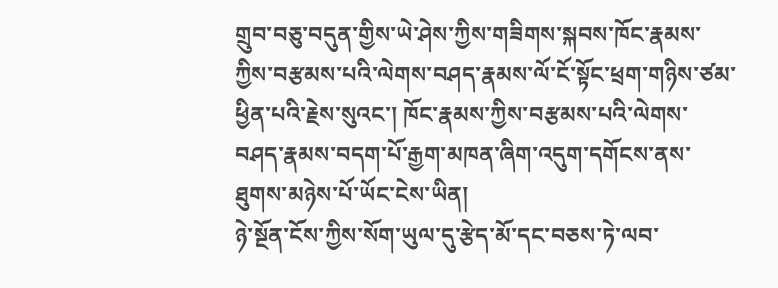གྲུབ་བཅུ་བདུན་གྱིས་ཡེ་ཤེས་ཀྱིས་གཟིགས་སྐབས་ཁོང་རྣམས་ཀྱིས་བརྩམས་པའི་ལེགས་བཤད་རྣམས་ལོ་ངོ་སྟོང་ཕྲག་གཉིས་ཙམ་ཕྱིན་པའི་རྗེས་སུའང་། ཁོང་རྣམས་ཀྱིས་བརྩམས་པའི་ལེགས་བཤད་རྣམས་བདག་པོ་རྒྱག་མཁན་ཞིག་འདུག་དགོངས་ནས་ཐུགས་མཉེས་པོ་ཡོང་ངེས་ཡིན།
ཉེ་སྔོན་ངོས་ཀྱིས་སོག་ཡུལ་དུ་རྩེད་མོ་དང་བཅས་ཏེ་ལབ་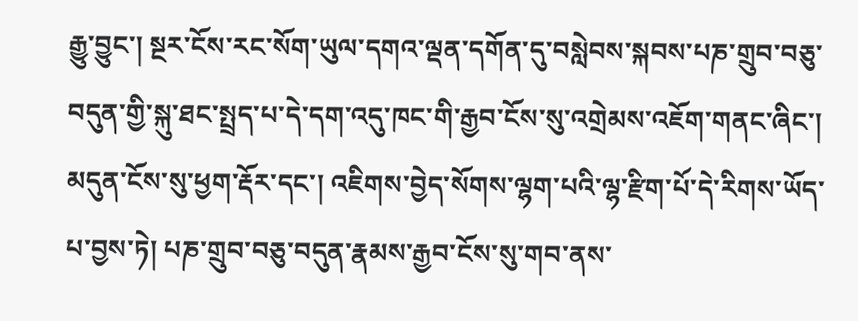རྒྱུ་བྱུང་། སྔར་ངོས་རང་སོག་ཡུལ་དགའ་ལྡན་དགོན་དུ་བསླེབས་སྐབས་པཎ་གྲུབ་བཅུ་བདུན་གྱི་སྐུ་ཐང་སྤྲད་པ་དེ་དག་འདུ་ཁང་གི་རྒྱབ་ངོས་སུ་འགྲེམས་འཇོག་གནང་ཞིང་། མདུན་ངོས་སུ་ཕྱག་རྡོར་དང་། འཇིགས་བྱེད་སོགས་ལྷག་པའི་ལྷ་རྫིག་པོ་དེ་རིགས་ཡོད་པ་བྱས་ཏེ། པཎ་གྲུབ་བཅུ་བདུན་རྣམས་རྒྱབ་ངོས་སུ་གབ་ནས་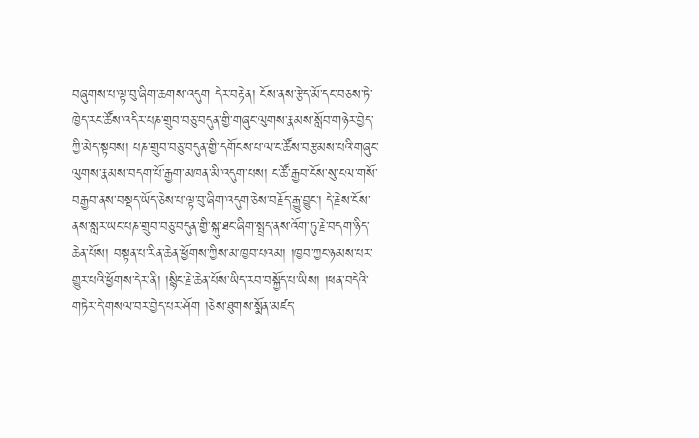བཞུགས་པ་ལྟ་བུ་ཞིག་ཆགས་འདུག དེར་བརྟེན། ངོས་ནས་རྩེད་མོ་དང་བཅས་ཏེ་ཁྱེད་རང་ཚོས་འདིར་པཎ་གྲུབ་བཅུ་བདུན་གྱི་གཞུང་ལུགས་རྣམས་སློབ་གཉེར་བྱེད་ཀྱི་མེད་སྟབས། པཎ་གྲུབ་བཅུ་བདུན་གྱི་དགོངས་པ་ལ་ང་ཚོས་བརྩམས་པའི་གཞུང་ལུགས་རྣམས་བདག་པོ་རྒྱག་མཁན་མི་འདུག་པས། ང་ཚོ་རྒྱབ་ངོས་སུ་ངལ་གསོ་བརྒྱབ་ནས་བསྡད་ཡོད་ཅེས་པ་ལྟ་བུ་ཞིག་འདུག་ཅེས་བརྗོད་རྒྱུ་བྱུང་། དེ་རྗེས་ངོས་ནས་སླར་ཡང་པཎ་གྲུབ་བཅུ་བདུན་གྱི་སྐུ་ཐང་ཞིག་སྤྲད་ནས་འོག་ཏུ་རྗེ་བདག་ཉིད་ཆེན་པོས། བསྟན་པ་རིན་ཆེན་ཕྱོགས་ཀྱིས་མ་ཁྱབ་པའམ། །ཁྱབ་ཀྱང་ཉམས་པར་གྱུར་པའི་ཕྱོགས་དེར་ནི། །སྙིང་རྗེ་ཆེན་པོས་ཡིད་རབ་བསྐྱོད་པ་ཡིས། །ཕན་བདེའི་གཏེར་དེ་གསལ་བར་བྱེད་པར་ཤོག །ཅེས་ཐུགས་སྨོན་མཛད་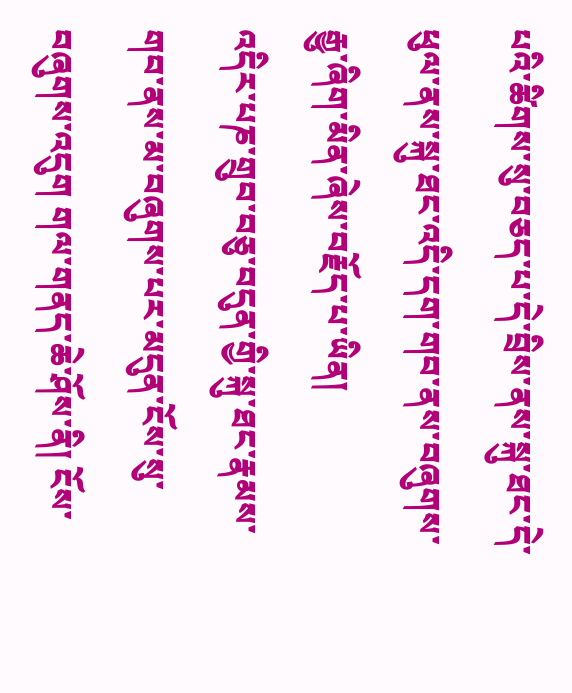པའི་ཚིགས་སུ་བཅད་པ་དེ་བྲིས་ནས་སྐུ་ཐང་དེ་ཕུལ་ནས་སྐུ་ཐང་འདི་དག་གབ་ནས་བཞུགས་རྒྱུ་ཞིག་མིན་ཞེས་བརྗོད་པ་ཡིན།
འདིར་པཎ་གྲུབ་བཅུ་བདུན་གྱི་སྐུ་ཐང་རྣམས་གབ་ནས་མ་བཞུགས་པར་མདུན་ངོས་སུ་བཞུགས་འདུག གལ་གནད་ཆེ་ཤོས་ནི། ངོས་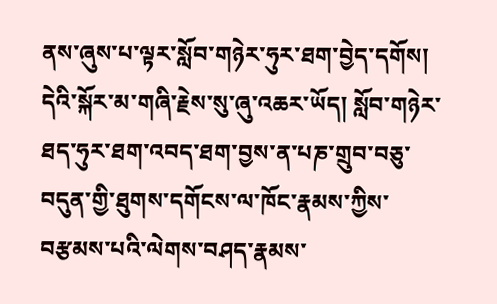ནས་ཞུས་པ་ལྟར་སློབ་གཉེར་ཧུར་ཐག་བྱེད་དགོས། དེའི་སྐོར་མ་གཞི་རྗེས་སུ་ཞུ་འཆར་ཡོད། སློབ་གཉེར་ཐད་ཧུར་ཐག་འབད་ཐག་བྱས་ན་པཎ་གྲུབ་བཅུ་བདུན་གྱི་ཐུགས་དགོངས་ལ་ཁོང་རྣམས་ཀྱིས་བརྩམས་པའི་ལེགས་བཤད་རྣམས་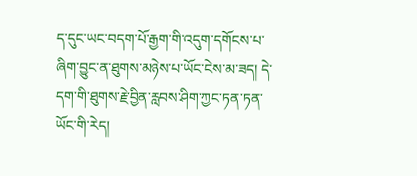ད་དུང་ཡང་བདག་པོ་རྒྱག་གི་འདུག་དགོངས་པ་ཞིག་བྱུང་ན་ཐུགས་མཉེས་པ་ཡོང་ངེས་མ་ཟད། དེ་དག་གི་ཐུགས་རྗེ་བྱིན་རླབས་ཤིག་ཀྱང་ཏན་ཏན་ཡོང་གི་རེད།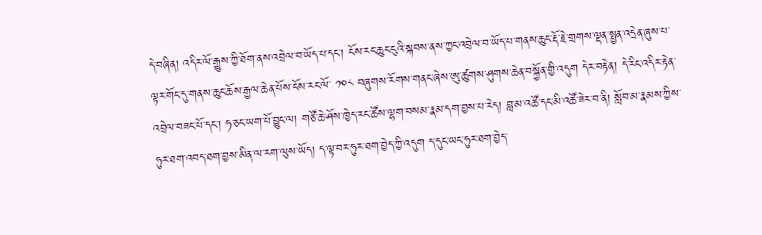དེ་བཞིན། འདིར་ལོ་རྒྱུས་ཀྱི་ཐོག་ནས་འབྲེལ་བ་ཡོད་པ་དང་། ངོས་རང་ཆུང་ངུའི་སྐབས་ནས་ཀྱང་འབྲེལ་བ་ཡོད་པ་གནས་ཆུང་རྡོ་རྗེ་གྲགས་ལྡན་སྤྱན་འདྲེན་ཞུས་པ་ལྟར་གོང་དུ་གནས་ཆུང་ཆོས་རྒྱལ་ཆེན་པོས་ངོས་རང་ལོ་ ༡༠༨ བཞུགས་རོགས་གནང་ཞེས་ཨུ་ཚུགས་ཤུགས་ཆེན་བསྐྱོན་གྱི་འདུག དེར་བརྟེན། དེ་རིང་འདིར་རྟེན་འབྲེལ་བཟང་པོ་དང་། ཧ་ཅང་ཡག་པོ་བྱུང་ལ། གཙོ་ཆེ་ཤོས་ཁྱེད་རང་ཚོས་ལྷག་བསམ་རྣམ་དག་བྱས་པ་རེད། བླ་མ་འཚོ་དང་མི་འཚོ་ཟེར་བ་ནི། སློབ་མ་རྣམས་ཀྱིས་ཧུར་ཐག་འབད་ཐག་བྱས་མིན་ལ་རག་ལུས་ཡོད། ད་ལྟ་བར་ཧུར་ཐག་བྱེད་ཀྱི་འདུག ད་དུང་ཡང་ཧུར་ཐག་བྱེད་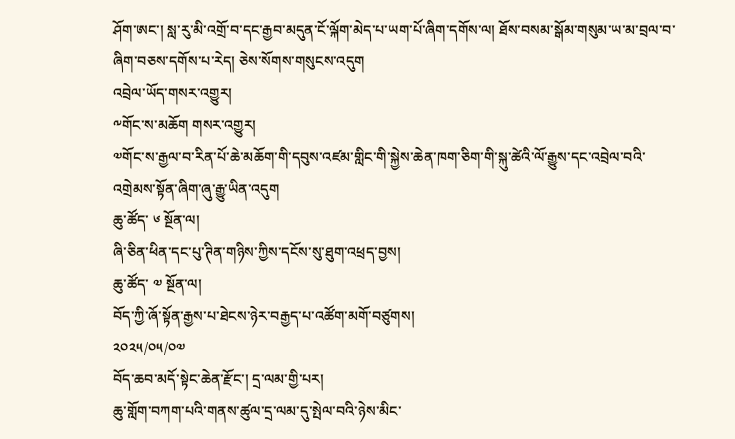ཤོག་ཨང་། སླ་རུ་མི་འགྲོ་བ་དང་རྒྱབ་མདུན་ངོ་ལྐོག་མེད་པ་ཡག་པོ་ཞིག་དགོས་ལ། ཐོས་བསམ་སྒོམ་གསུམ་ཡ་མ་བྲལ་བ་ཞིག་བཅས་དགོས་པ་རེད། ཅེས་སོགས་གསུངས་འདུག
འབྲེལ་ཡོད་གསར་འགྱུར།
༸གོང་ས་མཆོག གསར་འགྱུར།
༧གོང་ས་རྒྱལ་བ་རིན་པོ་ཆེ་མཆོག་གི་དབུས་འཛམ་གླིང་གི་སྐྱེས་ཆེན་ཁག་ཅིག་གི་སྐུ་ཚེའི་ལོ་རྒྱུས་དང་འབྲེལ་བའི་འགྲེམས་སྟོན་ཞིག་ཞུ་རྒྱུ་ཡིན་འདུག
ཆུ་ཚོད་ ༦ སྔོན་ལ།
ཞི་ཅིན་ཕིན་དང་པུ་ཊིན་གཉིས་ཀྱིས་དངོས་སུ་ཐུག་འཕྲད་བྱས།
ཆུ་ཚོད་ ༧ སྔོན་ལ།
བོད་ཀྱི་ཞོ་སྟོན་རྒྱས་པ་ཐེངས་ཉེར་བརྒྱད་པ་འཚོག་མགོ་བཙུགས།
༢༠༢༥/༠༥/༠༧
བོད་ཆབ་མདོ་སྟེང་ཆེན་རྫོང་། དྲ་ལམ་གྱི་པར།
ཆུ་གློག་བཀག་པའི་གནས་ཚུལ་དྲ་ལམ་དུ་སྤེལ་བའི་ཉེས་མིང་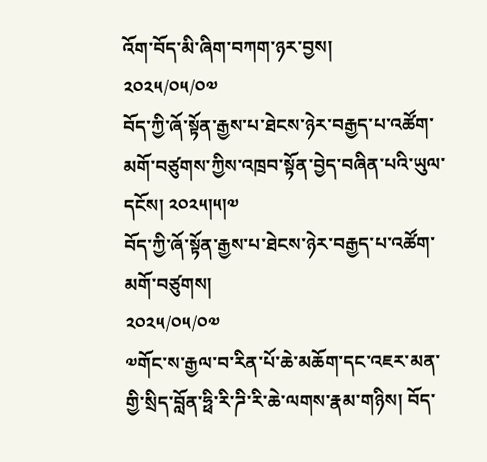འོག་བོད་མི་ཞིག་བཀག་ཉར་བྱས།
༢༠༢༥/༠༥/༠༧
བོད་ཀྱི་ཞོ་སྟོན་རྒྱས་པ་ཐེངས་ཉེར་བརྒྱད་པ་འཚོག་མགོ་བཙུགས་ཀྱིས་འཁྲབ་སྟོན་བྱེད་བཞིན་པའི་ཡུལ་དངོས། ༢༠༢༥།༥།༧
བོད་ཀྱི་ཞོ་སྟོན་རྒྱས་པ་ཐེངས་ཉེར་བརྒྱད་པ་འཚོག་མགོ་བཙུགས།
༢༠༢༥/༠༥/༠༧
༧གོང་ས་རྒྱལ་བ་རིན་པོ་ཆེ་མཆོག་དང་འཇར་མན་གྱི་སྲིད་བློན་ཧྥི་རི་ཌི་རི་ཆེ་ལགས་རྣམ་གཉིས། བོད་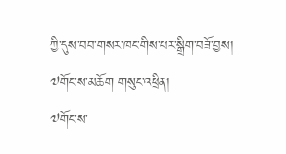ཀྱི་དུས་བབ་གསར་ཁང་གིས་པར་སྒྲིག་བཟོ་བྱས།
༧གོང་ས་མཆོག གསུང་འཕྲིན།
༧གོང་ས་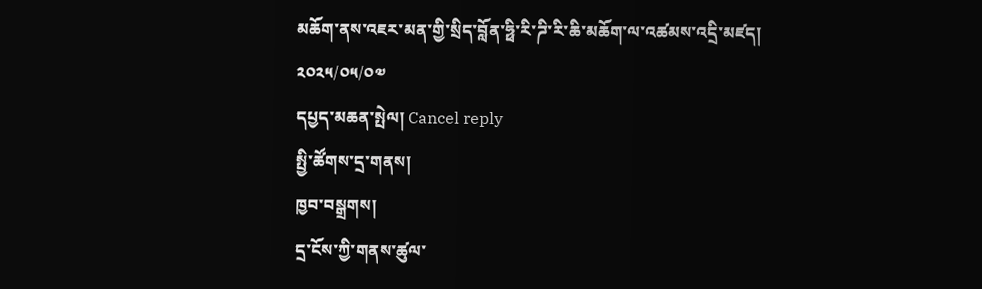མཆོག་ནས་འཇར་མན་གྱི་སྲིད་བློན་ཧྥི་རི་ཌི་རི་ཆི་མཆོག་ལ་འཚམས་འདྲི་མཛད།
༢༠༢༥/༠༥/༠༧
དཔྱད་མཆན་སྤེལ། Cancel reply
སྤྱི་ཚོགས་དྲ་གནས།
ཁྱབ་བསྒྲགས།
དྲ་ངོས་ཀྱི་གནས་ཚུལ་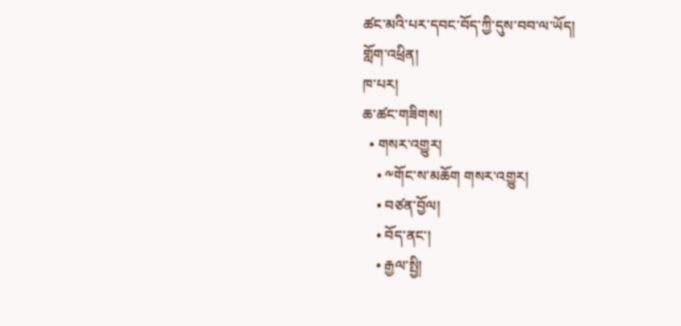ཚང་མའི་པར་དབང་བོད་ཀྱི་དུས་བབ་ལ་ཡོད།
གློག་འཕྲིན།
ཁ་པར།
ཆ་ཚང་གཟིགས།
  • གསར་འགྱུར།
    • ༸གོང་ས་མཆོག གསར་འགྱུར།
    • བཙན་བྱོལ།
    • བོད་ནང་།
    • རྒྱལ་སྤྱི།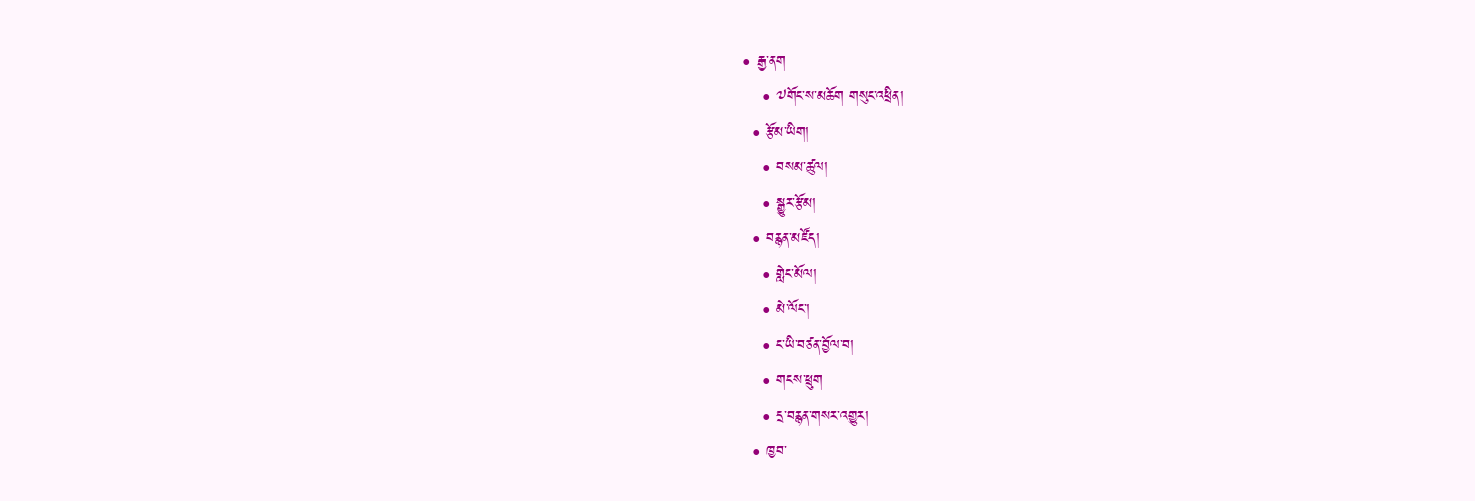• རྒྱ་ནག
    • ༧གོང་ས་མཆོག གསུང་འཕྲིན།
  • རྩོམ་ཡིག།
    • བསམ་ཚུལ།
    • སྒྱུར་རྩོམ།
  • བརྙན་མཛོད།
    • གླེང་མོལ།
    • མེ་ལོང་།
    • ང་ཡི་བཙན་བྱོལ་བ།
    • གངས་ཕྲུག
    • དྲ་བརྙན་གསར་འགྱུར།
  • ཁྱབ་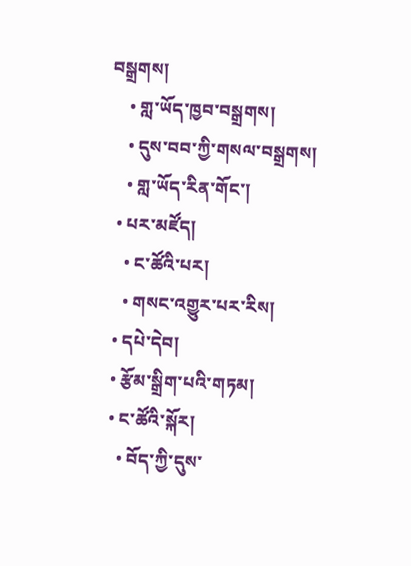བསྒྲགས།
    • གླ་ཡོད་ཁྱབ་བསྒྲགས།
    • དུས་བབ་ཀྱི་གསལ་བསྒྲགས།
    • གླ་ཡོད་རིན་གོང་།
  • པར་མཛོད།
    • ང་ཚོའི་པར།
    • གསང་འགྱུར་པར་རིས།
  • དཔེ་དེབ།
  • རྩོམ་སྒྲིག་པའི་གཏམ།
  • ང་ཚོའི་སྐོར།
    • བོད་ཀྱི་དུས་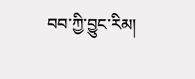བབ་ཀྱི་བྱུང་རིམ།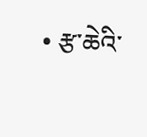• རྩ་ཆེའི་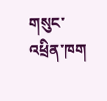གསུང་འཕྲིན་ཁག